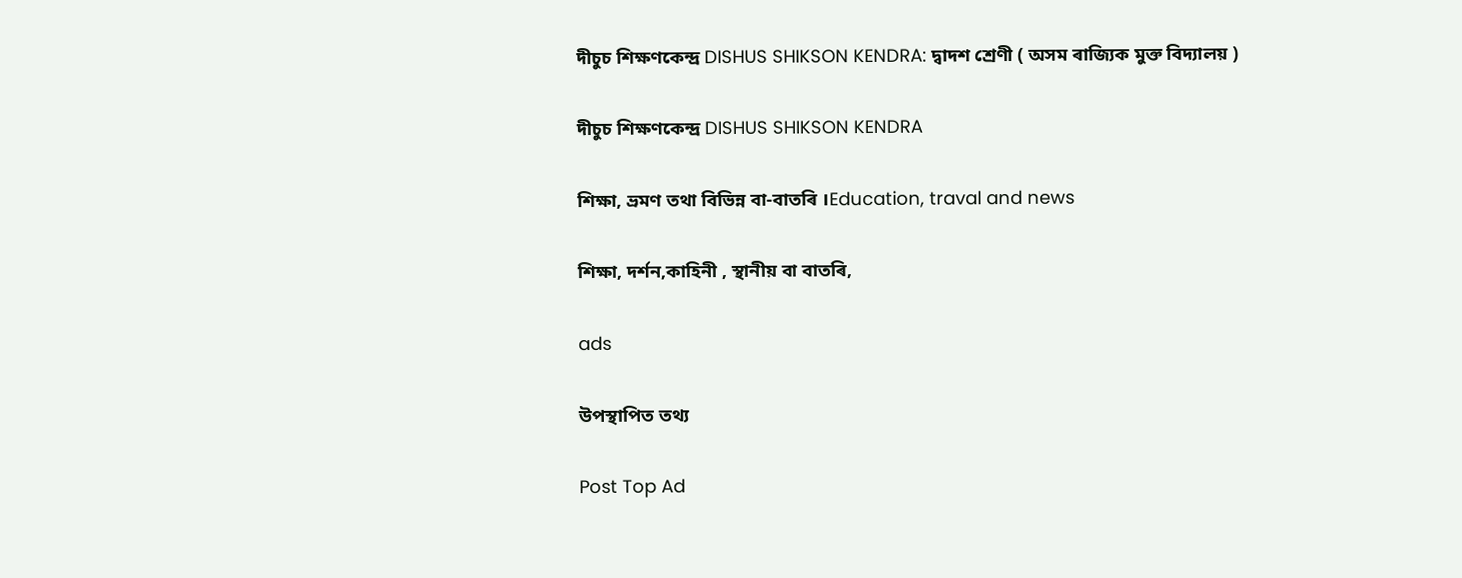দীচুচ শিক্ষণকেন্দ্ৰ DISHUS SHIKSON KENDRA: দ্বাদশ শ্ৰেণী ( অসম ৰাজ্যিক মুক্ত বিদ্যালয় )

দীচুচ শিক্ষণকেন্দ্ৰ DISHUS SHIKSON KENDRA

শিক্ষা, ভ্ৰমণ তথা বিভিন্ন বা-বাতৰি ।Education, traval and news

শিক্ষা, দৰ্শন,কাহিনী , স্থানীয় বা বাতৰি,

ads

উপস্থাপিত তথ্য

Post Top Ad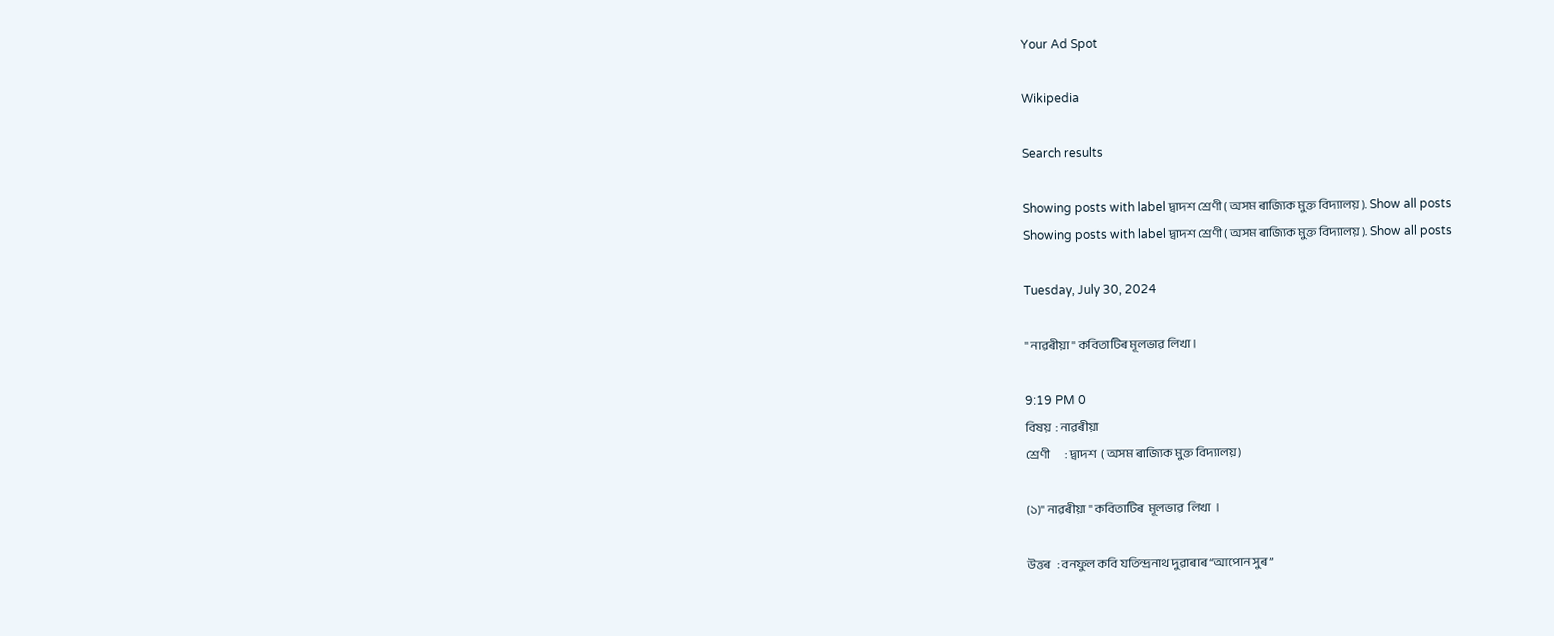Your Ad Spot

Wikipedia

Search results

Showing posts with label দ্বাদশ শ্ৰেণী ( অসম ৰাজ্যিক মুক্ত বিদ্যালয় ). Show all posts
Showing posts with label দ্বাদশ শ্ৰেণী ( অসম ৰাজ্যিক মুক্ত বিদ্যালয় ). Show all posts

Tuesday, July 30, 2024

" নাৱৰীয়া " কবিতাটিৰ মূলভাৱ লিখা ।

9:19 PM 0
বিষয়  : নাৱৰীয়া
শ্ৰেণী       : দ্বাদশ  ( অসম ৰাজ্যিক মুক্ত বিদ্যালয়)

(১)" নাৱৰীয়া " কবিতাটিৰ  মূলভাৱ  লিখা  ।

উত্তৰ   : বনফুল কবি যতিন্দ্ৰনাথ দুৱাৰাৰ “আপোন সুৰ”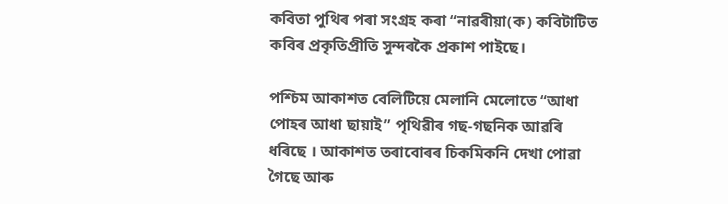কবিতা পুথিৰ পৰা সংগ্ৰহ কৰা “নাৱৰীয়া(ক) কবিটাটিত কবিৰ প্ৰকৃতিপ্ৰীতি সুন্দৰকৈ প্ৰকাশ পাইছে।

পশ্চিম আকাশত বেলিটিয়ে মেলানি মেলোতে “আধা পোহৰ আধা ছায়াই” পৃথিৱীৰ গছ-গছনিক আৱৰি ধৰিছে । আকাশত তৰাবোৰৰ চিকমিকনি দেখা পোৱা গৈছে আৰু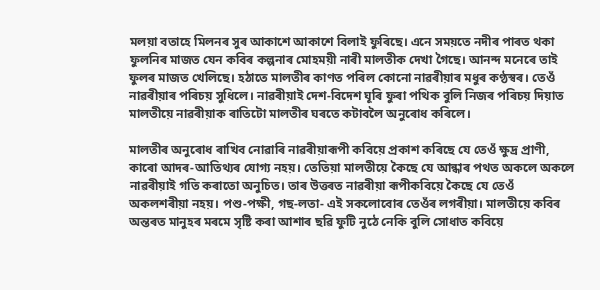মলয়া বতাহে মিলনৰ সুৰ আকাশে আকাশে বিলাই ফুৰিছে। এনে সময়তে নদীৰ পাৰত থকা ফুলনিৰ মাজত যেন কবিৰ কল্পনাৰ মোহময়ী নাৰী মালতীক দেখা গৈছে। আনন্দ মনেৰে তাই ফুলৰ মাজত খেলিছে। হঠাতে মালতীৰ কাণত পৰিল কোনো নাৱৰীয়াৰ মধুৰ কণ্ঠস্বৰ। তেওঁ নাৱৰীয়াৰ পৰিচয় সুধিলে। নাৱৰীয়াই দেশ-বিদেশ ঘূৰি ফুৰা পথিক বুলি নিজৰ পৰিচয় দিয়াত মালতীয়ে নাৱৰীয়াক ৰাতিটো মালতীৰ ঘৰতে কটাবলৈ অনুৰোধ কৰিলে।

মালতীৰ অনুৰোধ ৰাখিব নোৱাৰি নাৱৰীয়াৰূপী কবিয়ে প্রকাশ কৰিছে যে তেওঁ ক্ষুদ্র প্রাণী, কাৰো আদৰ-আতিথ্যৰ যোগ্য নহয়। তেতিয়া মালতীয়ে কৈছে যে আন্ধাৰ পথত অকলে অকলে নাৱৰীয়াই গতি কৰাতো অনুচিত। তাৰ উত্তৰত নাৱৰীয়া ৰূপীকবিয়ে কৈছে যে তেওঁ অকলশৰীয়া নহয়। পশু-পক্ষী, গছ-লতা- এই সকলোবোৰ তেওঁৰ লগৰীয়া। মালতীয়ে কবিৰ অন্তৰত মানুহৰ মৰমে সৃষ্টি কৰা আশাৰ ছৱি ফুটি নুঠে নেকি বুলি সোধাত কবিয়ে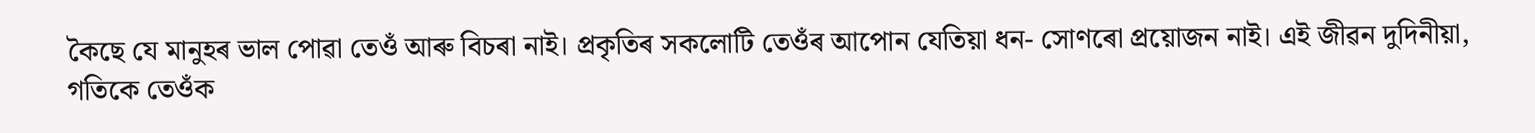কৈছে যে মানুহৰ ভাল পোৱা তেওঁ আৰু বিচৰা নাই। প্ৰকৃতিৰ সকলোটি তেওঁৰ আপোন যেতিয়া ধন- সোণৰো প্রয়োজন নাই। এই জীৱন দুদিনীয়া, গতিকে তেওঁক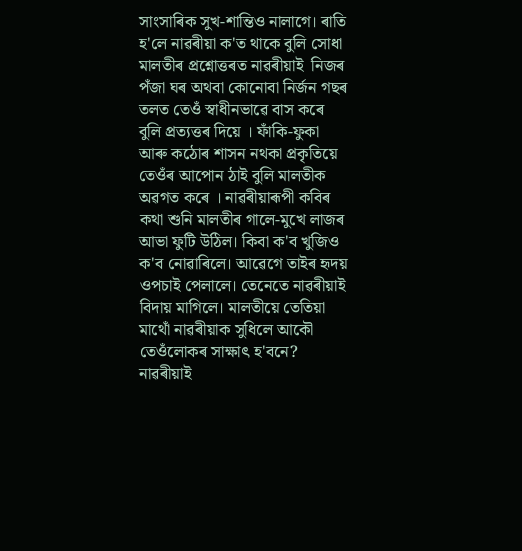সাংসাৰিক সুখ-শান্তিও নালাগে। ৰাতি হ'লে নাৱৰীয়া ক'ত থাকে বুলি সোধা মালতীৰ প্ৰশ্নোত্তৰত নাৱৰীয়াই  নিজৰ পঁজা ঘৰ অথবা কোনোবা নিৰ্জন গছৰ  তলত তেওঁ স্বাধীনভাৱে বাস কৰে বুলি প্ৰত্যত্তৰ দিয়ে । ফাঁকি-ফুকা আৰু কঠোৰ শাসন নথকা প্রকৃতিয়ে তেওঁৰ আপোন ঠাই বুলি মালতীক অৱগত কৰে । নাৱৰীয়াৰূপী কবিৰ কথা শুনি মালতীৰ গালে-মুখে লাজৰ আভা ফুটি উঠিল। কিবা ক'ব খুজিও ক'ব নোৱাৰিলে। আৱেগে তাইৰ হৃদয় ওপচাই পেলালে। তেনেতে নাৱৰীয়াই বিদায় মাগিলে। মালতীয়ে তেতিয়া মাথোঁ নাৱৰীয়াক সুধিলে আকৌ তেওঁলোকৰ সাক্ষাৎ হ'বনে? নাৱৰীয়াই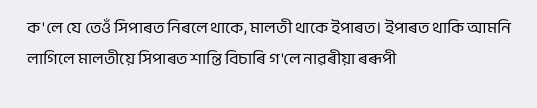ক'লে যে তেওঁ সিপাৰত নিৰলে থাকে, মালতী থাকে ইপাৰত। ইপাৰত থাকি আমনি লাগিলে মালতীয়ে সিপাৰত শান্তি বিচাৰি গ'লে নাৱৰীয়া ৰৰূপী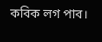কবিক লগ পাব।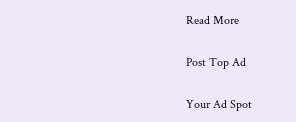Read More

Post Top Ad

Your Ad Spot